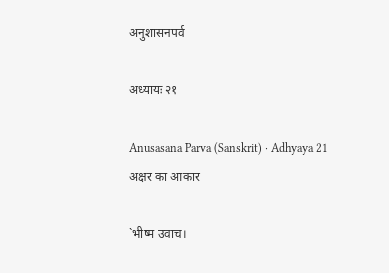अनुशासनपर्व

अध्यायः २१

Anusasana Parva (Sanskrit) · Adhyaya 21
अक्षर का आकार

`भीष्म उवाच।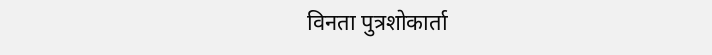विनता पुत्रशोकार्ता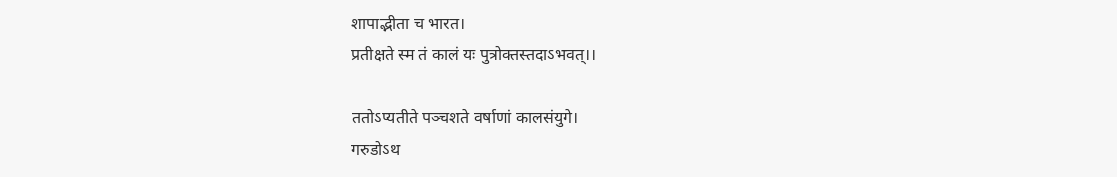शापाद्भीता च भारत।
प्रतीक्षते स्म तं कालं यः पुत्रोक्तस्तदाऽभवत्।।

ततोऽप्यतीते पञ्चशते वर्षाणां कालसंयुगे।
गरुडोऽथ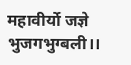महावीर्यो जज्ञे भुजगभुग्बली।।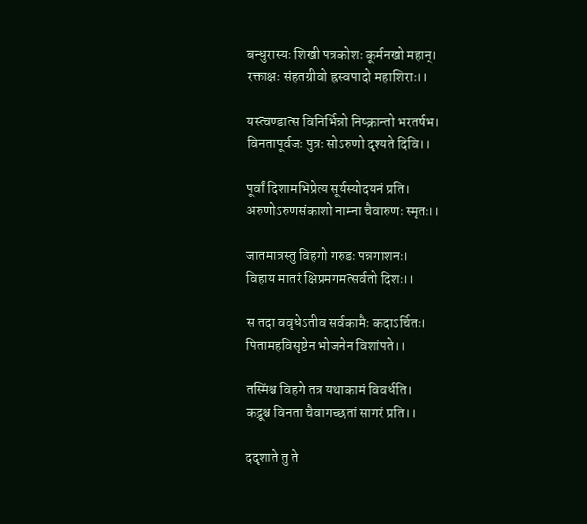बन्धुरास्यः शिखी पत्रकोशः कूर्मनखो महान्।
रक्ताक्षः संहतग्रीवो ह्रस्वपादो महाशिराः।।

यस्त्वण्डात्स विनिर्भिन्नो निष्क्रान्तो भरतर्षभ।
विनतापूर्वजः पुत्रः सोऽरुणो दृश्यते दिवि।।

पूर्वां दिशामभिप्रेत्य सूर्यस्योदयनं प्रति।
अरुणोऽरुणसंकाशो नाम्ना चैवारुणः स्मृतः।।

जातमात्रस्तु विहगो गरुडः पन्नगाशनः।
विहाय मातरं क्षिप्रमगमत्सर्वतो दिशः।।

स तदा ववृधेऽतीव सर्वकामैः कदाऽर्चितः।
पितामहविसृष्टेन भोजनेन विशांपते।।

तस्मिंश्च विहगे तत्र यथाकामं विवर्धति।
कद्रूश्च विनता चैवागच्छतां सागरं प्रति।।

ददृशाते तु ते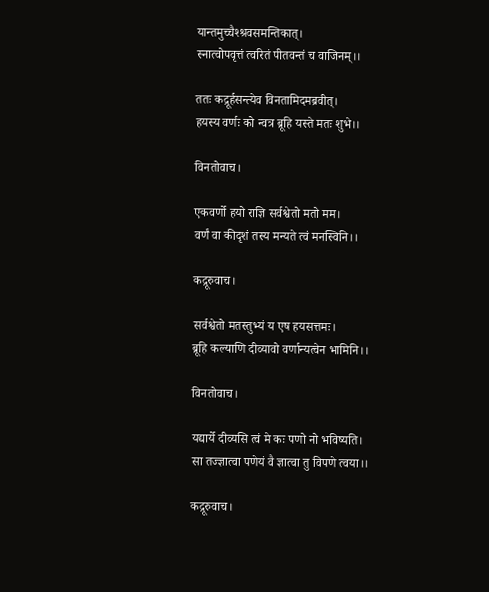यान्तमुच्चैश्श्रवसमन्तिकात्।
स्नात्वोपवृत्तं त्वरितं पीतवन्तं च वाजिनम्।।

ततः कद्रूर्हसन्त्येव विनतामिदमब्रवीत्।
हयस्य वर्णः को न्वत्र ब्रूहि यस्ते मतः शुभे।।

विनतोवाच।

एकवर्णो हयो राज्ञि सर्वश्वेतो मतो मम।
वर्णं वा कीदृशं तस्य मन्यते त्वं मनस्विनि।।

कद्रूरुवाच।

सर्वश्वेतो मतस्तुभ्यं य एष हयसत्तमः।
ब्रूहि कल्याणि दीव्यावो वर्णान्यत्वेन भामिनि।।

विनतोवाच।

यद्यार्ये दीव्यसि त्वं मे कः पणो नो भविष्यति।
सा तज्ज्ञात्वा पणेयं वै ज्ञात्वा तु विपणे त्वया।।

कद्रूरुवाच।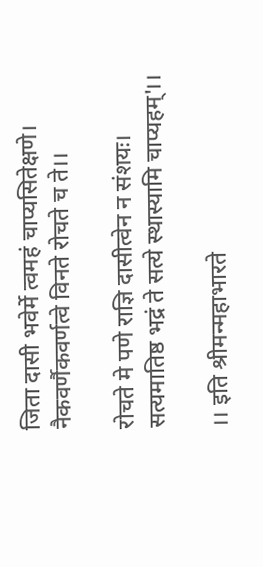जिता दासी भवेर्मे त्वमहं चाप्यसितेक्षणे।
नैकवर्णैकवर्णत्वे विनते रोचते च ते।।

रोचते मे पणे राज्ञि दासीत्वेन न संशयः।
सत्यमातिष्ठ भद्रं ते सत्ये स्थास्यामि चाप्यहम्'।।

।। इति श्रीमन्महाभारते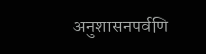अनुशासनपर्वणि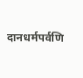दानधर्मपर्वणि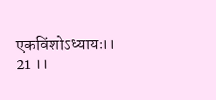एकविंशोऽध्यायः।। 21 ।।